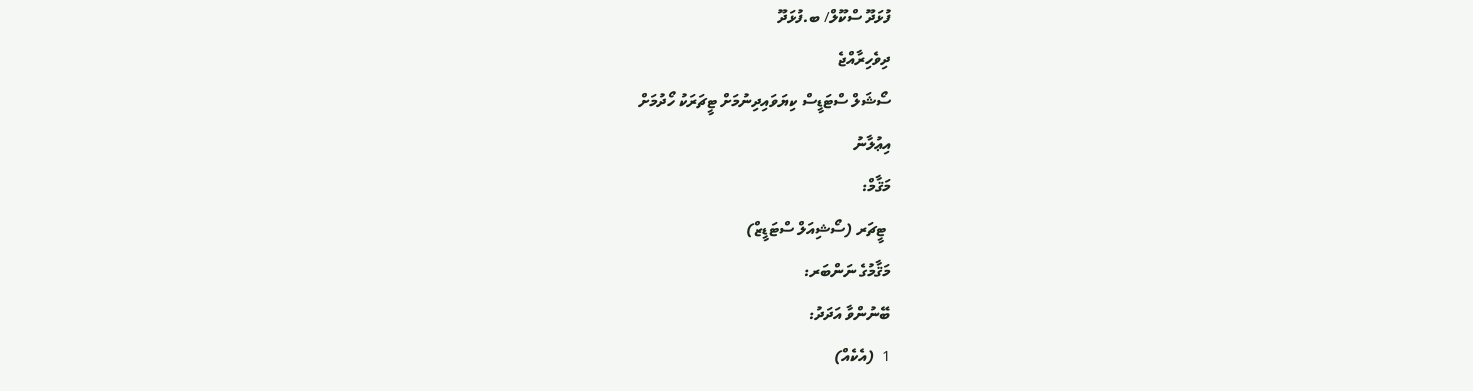ފުޅަދޫ ސްކޫލް/ ބ.ފުޅަދޫ
ދިވެހިރާއްޖެ
ސޯޝަލް ސްޓަޑީސް ކިޔަވައިދިނުމަށް ޓީޗަރަކު ހޯދުމަށް
އިޢުލާނު
މަޤާމް:
 ޓީޗަރ (ސޯޝިއަލް ސްޓަޑީޒް)
މަޤާމުގެ ނަންބަރ:
ބޭނުންވާ އަދަދު:
1  (އެކެއް)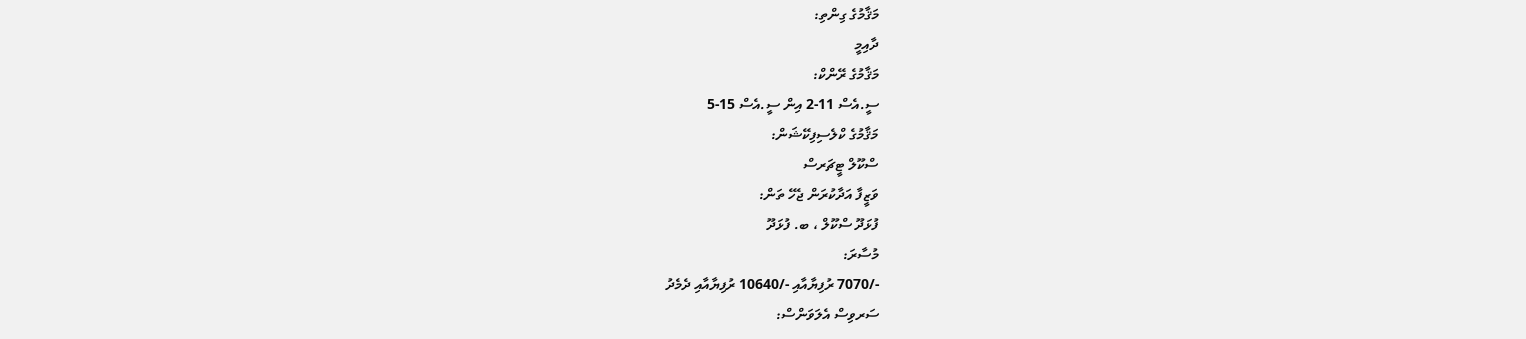މަޤާމުގެ ގިންތި:
ދާއިމީ
މަޤާމުގެ ރޭންކް:
ސީ.އެސް 11-2 އިން ސީ.އެސް 15-5
މަޤާމުގެ ކްލެސިފިކޭޝަން:
ސްކޫލް ޓީޗަރސް
ވަޒީފާ އަދާކުރަން ޖެހޭ ތަން:
ފުޅަދޫ ސްކޫލް ، ބ. ފުޅަދޫ
މުސާރަ:
-/7070 ރުފިޔާއާއި -/10640 ރުފިޔާއާއި ދެމެދު
ސަރވިސް އެލަވަންސް: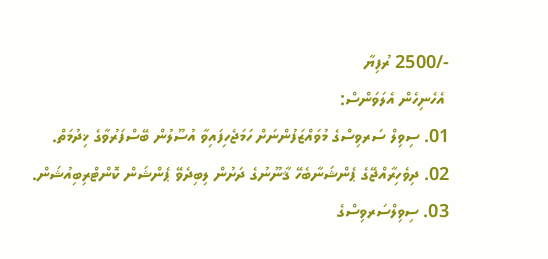-/2500 ރުފިޔާ
 އެހެނިހެން އެލަވަންސް:
01. ސިވިލް ސަރވިސްގެ މުވައްޒަފުންނަށް ހަމަޖެހިފައިވާ އުސޫލުން ބޭސްފަރުވާގެ ޚިދުމަތް.
02. ދިވެހިރާއްޖޭގެ ޕެންޝަނާބެހޭ ޤާނޫނުގެ ދަށުން ލިބިދެވޭ ޕެންޝަން ކޮންޓްރިބިއުޝަން.
03. ސިވިލްސަރވިސްގެ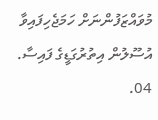މުވައްޒަފުންނަށް ހަމަޖެހިފައިވާ އުސޫލުން އިތުރުގަޑީގެ ފައިސާ.
04.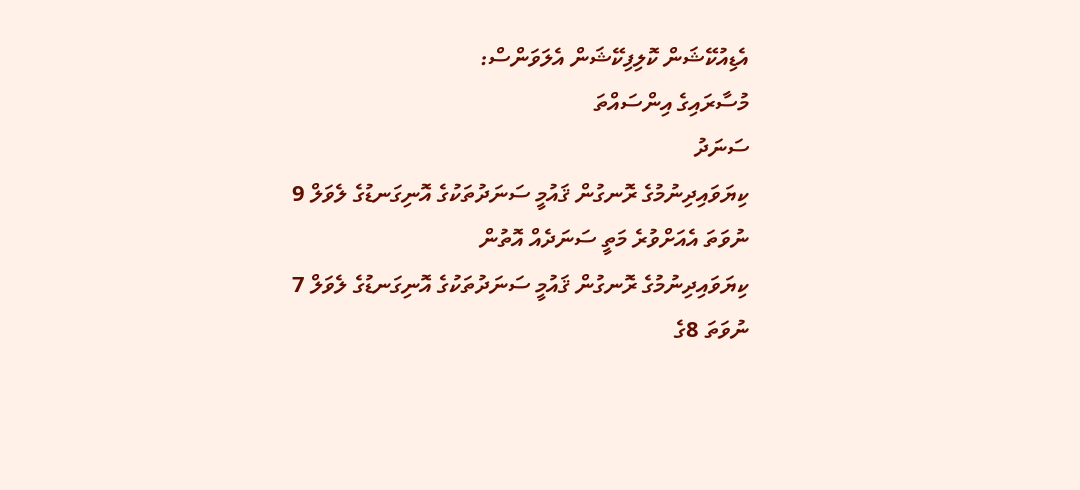އެޑިއުކޭޝަން ކޮލިފިކޭޝަން އެލަވަންސް:
މުސާރައިގެ އިންސައްތަ
ސަނަދު
ކިޔަވައިދިނުމުގެ ރޮނގުން ޤައުމީ ސަނަދުތަކުގެ އޮނިގަނޑުގެ ލެވަލް 9 ނުވަތަ އެއަށްވުރެ މަތީ ސަނަދެއް އޮތުން
ކިޔަވައިދިނުމުގެ ރޮނގުން ޤައުމީ ސަނަދުތަކުގެ އޮނިގަނޑުގެ ލެވަލް 7 ނުވަތަ 8ގެ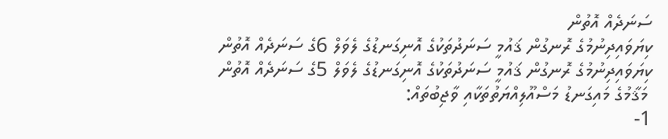ސަނަދެއް އޮތުން
ކިޔަވައިދިނުމުގެ ރޮނގުން ޤައުމީ ސަނަދުތަކުގެ އޮނިގަނޑުގެ ލެވަލް 6ގެ ސަނަދެއް އޮތުން
ކިޔަވައިދިނުމުގެ ރޮނގުން ޤައުމީ ސަނަދުތަކުގެ އޮނިގަނޑުގެ ލެވަލް 5ގެ ސަނަދެއް އޮތުން
 މަޤާމުގެ މައިގަނޑު މަސްއޫލިއްޔަތުތަކާއި ވާޖިބުތައް:
1-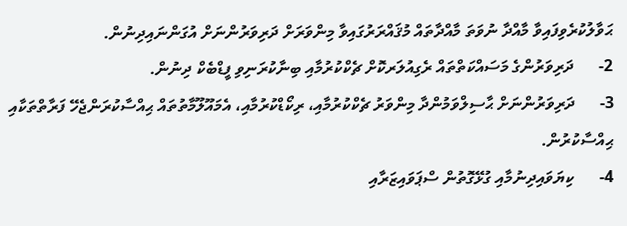ޙަވާލުކުރެވިފައިވާ މާއްދާ ނުވަތަ މާއްދާތައް މުޤައްރަރުގައިވާ މިންވަރަށް ދަރިވަރުންނަށް އުގަންނައިދިނުން.
2-      ދަރިވަރުންގެ މަސައްކަތްތައް ރެގިއުލަރކޮށް ޗެކްކުރުމާއި ބިނާކުރަނިވި ފީޑްބެކް ދިނުން.
3-      ދަރިވަރުންނަށް ޙާސިލްވަމުންދާ މިންވަރު ޗެކްކުރުމާއި، ރިކޯޑްކުރުމާއި، އެމައޫލޫމާތުތައް ޙިއްސާކުރަންޖެހޭ ފަރާތްތަކާއި ޙިއްސާކުރުން.
4-      ކިޔަވައިދިނުމާއި ގުޅޭގޮތުން ސްޕަވައިޒަރާއި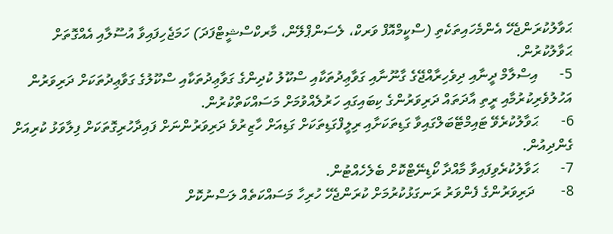ޙަވާލުކުރަންޖެހޭ އެންމެހައިތަކެތި (ސްކީމްއޮފް ވަރކް، ލެސަންޕްލޭން، މާރކްސްޝީޓްފަދަ) ހަމަޖެހިފައިވާ އުސޫލާއި އެއްގޮތަށް ޙަވާލުކުރުން.
5-      އިސްލާމް ދީނާއި ދިވެހިރާއްޖޭގެ ގާނޫނާއި ގަވާޢިދުތަކާއި ސްކޫލު ކުދިންގެ ގަވާޢިދުތަކާއި ސްކޫލުގެ ގަވާޢިދުތަކަށް ދަރިވަރުން އަހުލުވެރިކުރުމާއި ރީތި އާދަތައް ދަރިވަރުންގެ ކިބައިގައި ހަރުލެއްވުމަށް މަސައްކަތްކުރުން.
6-      ޙަވާލުކުރެވޭ ޓައިމްޓޭބަލްގައިވާ ގަޑިތަކަށާއި ރިލީފްގަޑިތަކަށް ގަޑިއަށް ހާޒިރުވެ ދަރިވަރުންނަށް ފައިދާހުރިގޮތަކަށް ފިލާވަޅު ކުރިއަށް ގެންދިއުން.
7-      ޙަވާލުކުރެވިފައިވާ މާއްދާ ކޯޑިނޭޓްކޮށް ބެލެހެއްޓުން.
8-       ދަރިވަރުންގެ ފެންވަރު ރަނގަޅުކުރުމަށް ކުރަންޖެހޭ ހުރިހާ މަސައްކަތެއް ލަސްނުކޮށް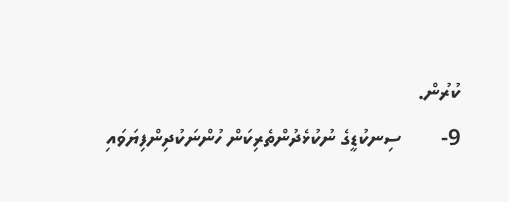ކުރުން.
9-       ސިނކުޑީގެ ނުކުޅެދުންތެރިކަން ހުންނަކުދިންފިޔަވައި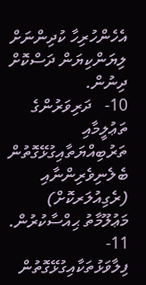އެހެންހުރިހާ ކުދިންނަށް ލިޔަންކިޔަން ދަސްކޮށް ދިނުން.
10-   ދަރިވަރުންގެ ތަޢުލީމާއި ތަރުބިއްޔަތާއިގުޅޭގޮތުން ބެލެނިވެރިންނާއި (ރެގިއުލަރކޮށް) މަޢުލޫމާތު ޙިއްސާކުރުން.
11-  ފިލާވަޅުތަކާއިގުޅޭގޮތުން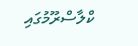ކްލާސްރޫމުގައި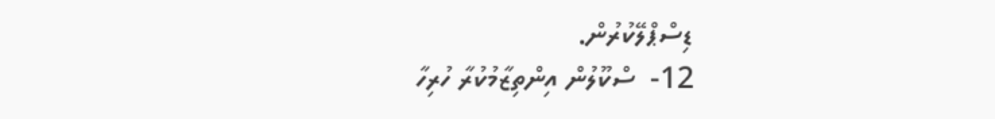ޑިސްޕްލޭކުރުން.
12-  ސްކޫލުން އިންތިޒާމުކުރާ ހުރިހާ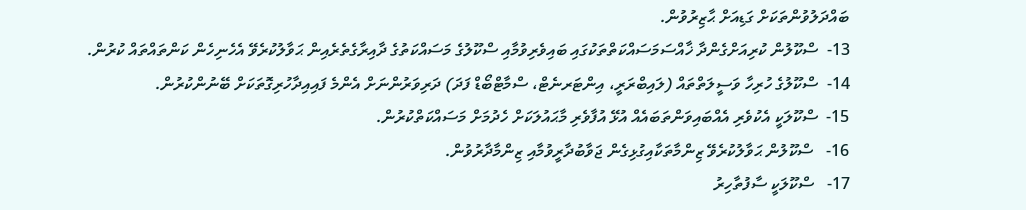ބައްދަލުވުންތަކަށް ގަޑިއަށް ޙާޒިރުވުން.
13-  ސްކޫލުން ކުރިއަށްގެންދާ ޚާއްސަމަސައްކަތްތަކުގައި ބައިވެރިވުމާއި ސްކޫލުގެ މަސައްކަތުގެ ދާއިރާގެތެރެއިން ޙަވާލުކުރެވޭ އެހެނިހެން ކަންތައްތައް ކުރުން.
14-  ސްކޫލުގެ ހުރިހާ ވަސީލަތްތައް (ލައިބްރަރީ، އިންޓަރނެޓް، ސްމާޓްބޯޑް ފަދަ) ދަރިވަރުންނަށް އެންމެ ފައިއިދާހުރިގޮތަކަށް ބޭނުންކުރުން.
15-  ސްކޫލަކީ އެކުވެރި އެއްބައިވަންތަބައެއް އުޅޭ އުފާވެރި މާޙައުލަކަށް ހެދުމަށް މަސައްކަތްކުރުން.
16-   ސްކޫލުން ޙަވާލުކުރެވޭ ޒިންމާތަކާއިގުޅިގެން ޖަވާބުދާރީވުމާއި ޒިންމާދާރުވުން.
17-   ސްކޫލަކީ ސާފުތާހިރު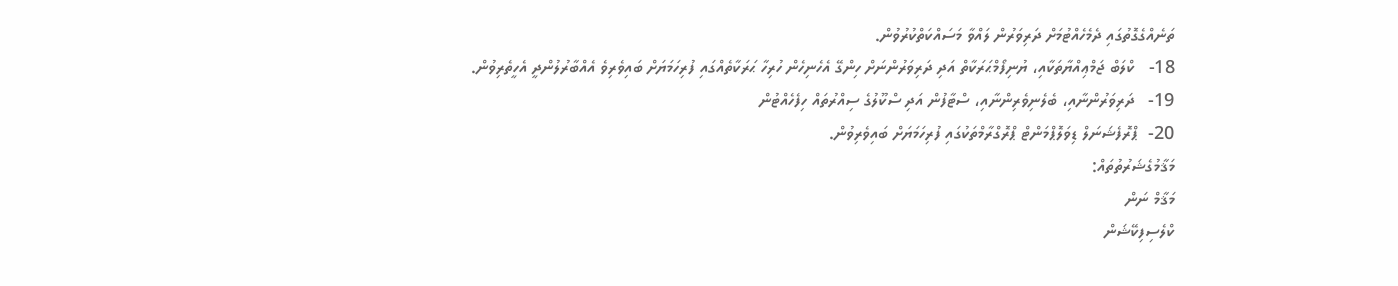ތަނެއްގެގޮތުގައި ދެމެހެއްޓުމަށް ދަރިވަރުން ލައްވާ މަސައްކަތްކުރުވުން.
18-   ކްލަބް ޖަމްޢިއްޔާތަކާއި، ޔުނިފޯމްޙަރަކާތް އަދި ދަރިވަރުންނަށް ހިންގޭ އެހެނިހެން ހުރިހާ ޙަރަކާތެއްގައި ފުރިހަމަޔަށް ބައިވެރިވެ އެއްބާރުލުންދީ އެހީތެރިވުން.
19-   ދަރިވަރުންނާއި، ބެލެނިވެރިންނާއި، ސްޓާފުން އަދި ސްކޫލުގެ ސިއްރުތައް ހިފެހެއްޓުން
20-  ޕްރޮފެޝަނަލް ޑިވަލޮޕްމަންޓް ޕްރޮގްރާމްތަކުގައި ފުރިހަމަޔަށް ބައިވެރިވުން.
މަޤާމުގެޝަރުތުތައް:
މަޤާމް ނަން
ކްލެސިފިކޭޝަން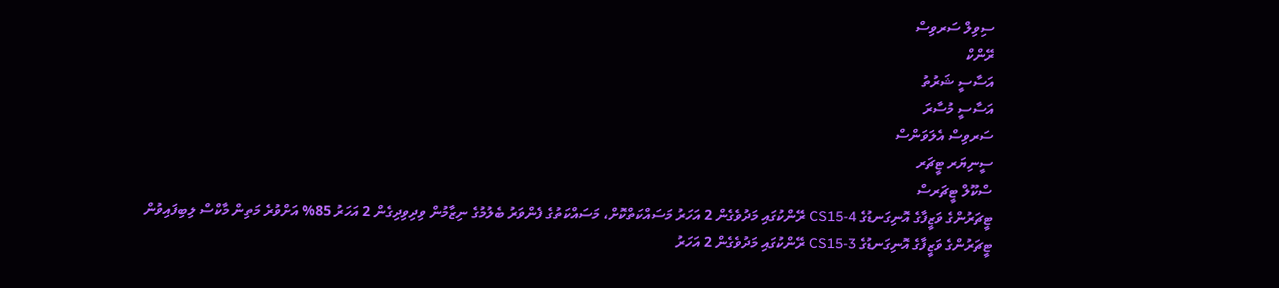ސިވިލް ސަރވިސް
ރޭންކް
އަސާސީ ޝަރުތު
އަސާސީ މުސާރަ
ސަރވިސް އެލަވަންސް
ސީނިޔަރ ޓީޗަރ
ސްކޫލް ޓީޗަރސް
ޓީޗަރުންގެ ވަޒީފާގެ އޮނިގަނޑުގެ CS15-4 ރޭންކުގައި މަދުވެގެން 2 އަހަރު މަސައްކަތްކޮށް، މަސައްކަތުގެ ފެންވަރު ބެލުމުގެ ނިޒާމުން ވިދިވިދިގެން 2 އަހަރު 85% އަށްވުރެ މަތިން މާކްސް ލިބިފައިވުން
ޓީޗަރުންގެ ވަޒީފާގެ އޮނިގަނޑުގެ CS15-3 ރޭންކުގައި މަދުވެގެން 2 އަހަރު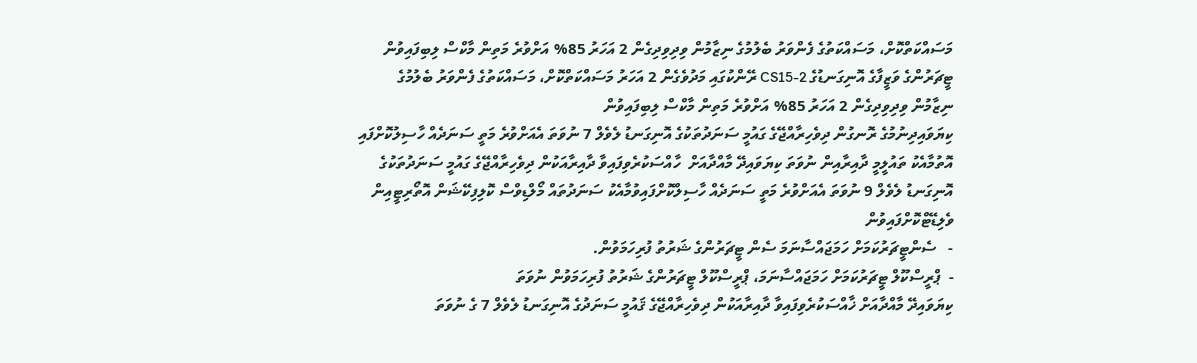މަސައްކަތްކޮށް، މަސައްކަތުގެ ފެންވަރު ބެލުމުގެ ނިޒާމުން ވިދިވިދިގެން 2 އަހަރު 85% އަށްވުރެ މަތިން މާކްސް ލިބިފައިވުން
ޓީޗަރުންގެ ވަޒީފާގެ އޮނިގަނޑުގެ CS15-2 ރޭންކުގައި މަދުވެގެން 2 އަހަރު މަސައްކަތްކޮށް، މަސައްކަތުގެ ފެންވަރު ބެލުމުގެ ނިޒާމުން ވިދިވިދިގެން 2 އަހަރު 85% އަށްވުރެ މަތިން މާކްސް ލިބިފައިވުން
ކިޔަވައިދިނުމުގެ ރޮނގުން ދިވެހިރާއްޖޭގެ ގައުމީ ސަނަދުތަކުގެ އޮނިގަނޑު ލެވެލް 7 ނުވަތަ އެއަށްވުރެ މަތީ ސަނަދެއް ހާސިލުކޮށްފައި އޮތުމާއެކު ތައުލީމީ ދާއިރާއިން ނުވަތަ ކިޔަވައިދޭ މާއްދާއަށް  ހާއްސަކުރެވިފައިވާ ދާއިރާއަކުން ދިވެހިރާއްޖޭގެ ގައުމީ ސަނަދުތަކުގެ އޮނިގަނޑު ލެވެލް 9 ނުވަތަ އެއަށްވުރެ މަތީ ސަނަދެއް ހާސިލްކޮށްފައިވުމާއެކު ސަނަދުތައް މޯލްޑިވްސް ކޮލިފިކޭޝަން އޮތޯރިޓީއިން ވެލިޑޭޓްކޮށްފައިވުން
-   ސެންޓީޗަރުކަމަށް ހަމަޖައްސާނަމަ ސެން ޓީޗަރުންގެ ޝަރުތު ފުރިހަމަވުން.
-  ޕްރީސްކޫލް ޓީޗަރުކަމަށް ހަމަޖައްސާނަމަ، ޕްރީސްކޫލް ޓީޗަރުންގެ ޝަރުތު ފުރިހަމަވުން ނުވަތަ
ކިޔަވައިދޭ މާއްދާއަށް ޚާއްސަކުރެވިފައިވާ ދާއިރާއަކުން ދިވެހިރާއްޖޭގެ ޤައުމީ ސަނަދުގެ އޮނިގަނޑު ލެވެލް 7 ގެ ނުވަތަ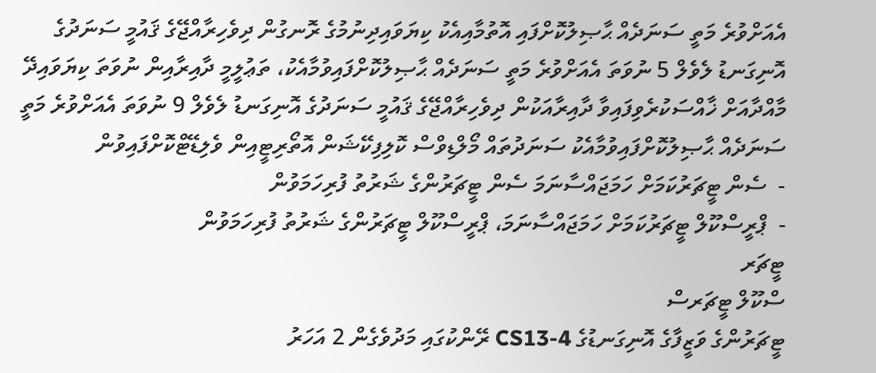އެއަށްވުރެ މަތީ ސަނަދެއް ޙާޞިލުކޮށްފައި އޮތުމާއިއެކު ކިޔަވައިދިނުމުގެ ރޮނގުން ދިވެހިރާއްޖޭގެ ޤައުމީ ސަނަދުގެ އޮނިގަނޑު ލެވެލް 5 ނުވަތަ އެއަށްވުރެ މަތީ ސަނަދެއް ޙާޞިލުކޮށްފައިވުމާއެކު، ތަޢުލީމީ ދާއިރާއިން ނުވަތަ ކިޔަވައިދޭ މާއްދާއަށް ޚާއްސަކުރެވިފައިވާ ދާއިރާއަކުން ދިވެހިރާއްޖޭގެ ޤައުމީ ސަނަދުގެ އޮނިގަނޑު ލެވެލް 9 ނުވަތަ އެއަށްވުރެ މަތީ ސަނަދެއް ޙާޞިލުކޮށްފައިވުމާއެކު ސަނަދުތައް މޯލްޑިވްސް ކޮލިފިކޭޝަން އޮތޯރިޓީއިން ވެލިޑޭޓްކޮށްފައިވުން
-  ސެން ޓީޗަރުކަމަށް ހަމަޖައްސާނަމަ ސެން ޓީޗަރުންގެ ޝަރުތު ފުރިހަމަވުން
-  ޕްރީސްކޫލް ޓީޗަރުކަމަށް ހަމަޖައްސާނަމަ، ޕްރީސްކޫލް ޓީޗަރުންގެ ޝަރުތު ފުރިހަމަވުން
ޓީޗަރ
ސްކޫލް ޓީޗަރސް
ޓީޗަރުންގެ ވަޒީފާގެ އޮނިގަނޑުގެ CS13-4 ރޭންކުގައި މަދުވެގެން 2 އަހަރު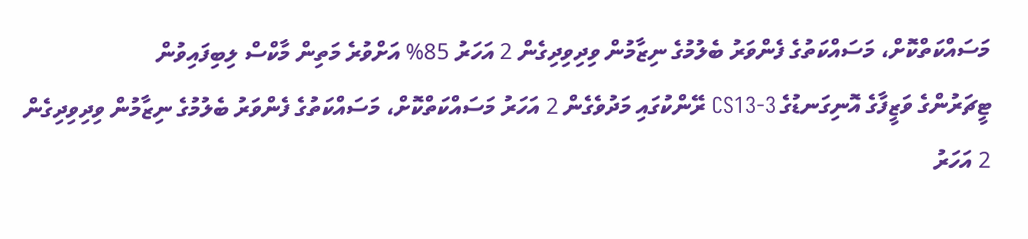މަސައްކަތްކޮށް، މަސައްކަތުގެ ފެންވަރު ބެލުމުގެ ނިޒާމުން ވިދިވިދިގެން 2 އަހަރު 85% އަށްވުރެ މަތިން މާކްސް ލިބިފައިވުން
ޓީޗަރުންގެ ވަޒީފާގެ އޮނިގަނޑުގެ CS13-3 ރޭންކުގައި މަދުވެގެން 2 އަހަރު މަސައްކަތްކޮށް، މަސައްކަތުގެ ފެންވަރު ބެލުމުގެ ނިޒާމުން ވިދިވިދިގެން 2 އަހަރު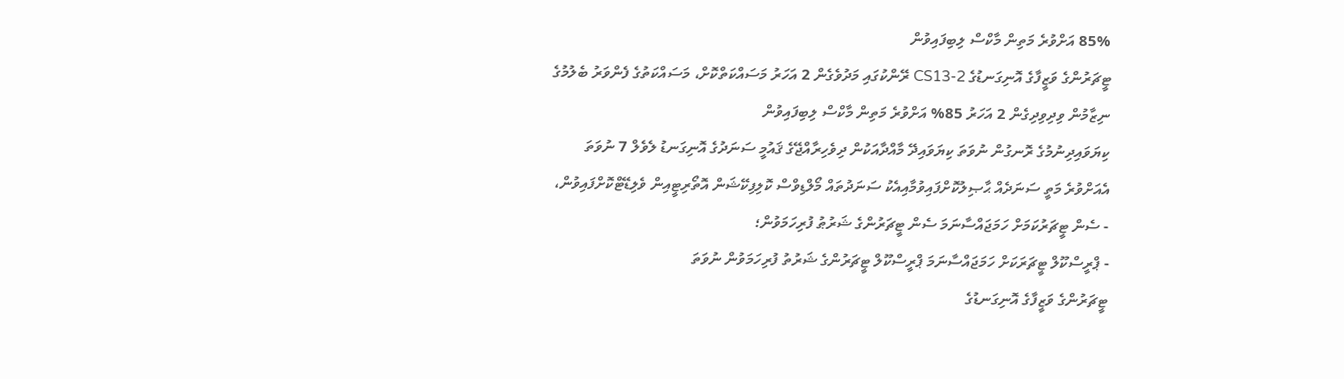85% އަށްވުރެ މަތިން މާކްސް ލިބިފައިވުން
ޓީޗަރުންގެ ވަޒީފާގެ އޮނިގަނޑުގެ CS13-2 ރޭންކުގައި މަދުވެގެން 2 އަހަރު މަސައްކަތްކޮށް، މަސައްކަތުގެ ފެންވަރު ބެލުމުގެ ނިޒާމުން ވިދިވިދިގެން 2 އަހަރު 85% އަށްވުރެ މަތިން މާކްސް ލިބިފައިވުން
ކިޔަވައިދިނުމުގެ ރޮނގުން ނުވަތަ ކިޔަވައިދޭ މާއްދާއަކުން ދިވެހިރާއްޖޭގެ ޤައުމީ ސަނަދުގެ އޮނިގަނޑު ލެވެލް 7 ނުވަތަ އެއަށްވުރެ މަތީ ސަނަދެއް ޙާޞިލުކޮށްފައިވުމާއިއެކު ސަނަދުތައް މޯލްޑިވްސް ކޮލިފިކޭޝަން އޮތޯރިޓީއިން ވެލިޑޭޓްކޮށްފައިވުން،
- ސެން ޓީޗަރުކަމަށް ހަމަޖައްސާނަމަ ސެން ޓީޗަރުންގެ ޝަރުޠު ފުރިހަމަވުން؛
- ޕްރީސްކޫލް ޓީޗަރަކަށް ހަމަޖައްސާނަމަ ޕްރީސްކޫލް ޓީޗަރުންގެ ޝަރުތު ފުރިހަމަވުން ނުވަތަ
ޓީޗަރުންގެ ވަޒީފާގެ އޮނިގަނޑުގެ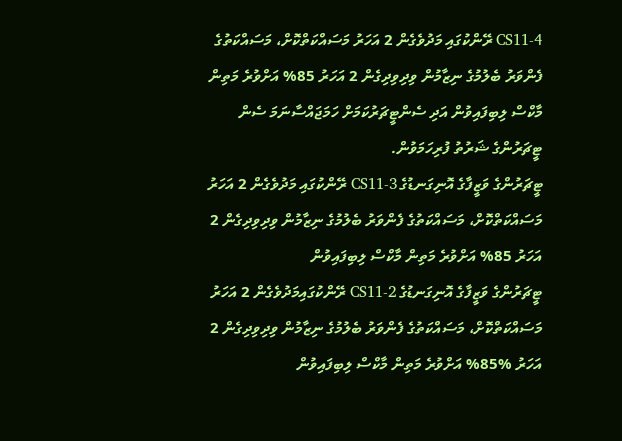CS11-4 ރޭންކުގައި މަދުވެގެން 2 އަހަރު މަސައްކަތްކޮށް، މަސައްކަތުގެ ފެންވަރު ބެލުމުގެ ނިޒާމުން ވިދިވިދިގެން 2 އަހަރު 85% އަށްވުރެ މަތިން މާކްސް ލިބިފައިވުން އަދި ސެންޓީޗަރުކަމަށް ހަމަޖައްސާނަމަ ސެން ޓީޗަރުންގެ ޝަރުތު ފުރިހަމަވުން.
ޓީޗަރުންގެ ވަޒީފާގެ އޮނިގަނޑުގެ CS11-3 ރޭންކުގައި މަދުވެގެން 2 އަހަރު މަސައްކަތްކޮށް، މަސައްކަތުގެ ފެންވަރު ބެލުމުގެ ނިޒާމުން ވިދިވިދިގެން 2 އަހަރު 85% އަށްވުރެ މަތިން މާކްސް ލިބިފައިވުން
ޓީޗަރުންގެ ވަޒީފާގެ އޮނިގަނޑުގެ CS11-2 ރޭންކުގައިމަދުވެގެން 2 އަހަރު މަސައްކަތްކޮށް، މަސައްކަތުގެ ފެންވަރު ބެލުމުގެ ނިޒާމުން ވިދިވިދިގެން 2 އަހަރު %85% އަށްވުރެ މަތިން މާކްސް ލިބިފައިވުން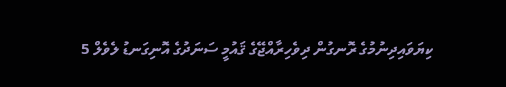ކިޔަވައިދިނުމުގެ ރޮނގުން ދިވެހިރާއްޖޭގެ ޤައުމީ ސަނަދުގެ އޮނިގަނޑު ލެވެލް 5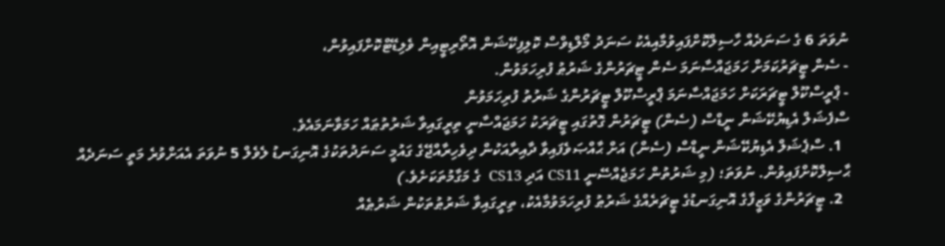ނުވަތަ 6 ގެ ސަނަދެއް ހާސިލްކޮށްފައިވުމާއިއެކު ސަނަދު މޯލްޑިވްސް ކޮލިފިކޭޝަން އޮތޯރިޓީއިން ވެލިޑޭޓްކޮށްފައިވުން،
- ސެން ޓީޗަރުކަމަށް ހަމަޖައްސާނަމަ ސެން ޓީޗަރުންގެ ޝަރުޠު ފުރިހަމަވުން.
- ޕްރީސްކޫލް ޓީޗަރަކަށް ހަމަޖައްސާނަމަ ޕްރީސްކޫލް ޓީޗަރުންގެ ޝަރުތު ފުރިހަމަވުން
ސްފެޝަލް އެޑިޔުކޭޝަން ނީޑްސް (ސެން) ޓީޗަރުން ގޮތުގައި ޓީޗަރަކު ހަމަޖައްސާނީ ތިރީގައިވާ ޝަރުތުޠައް ހަމަވާނަމައެވެ.
  1. ސްޕެޝަލް އެޑިޔުކޭޝަން ނީޑްސް (ސެން) އަށް ޙާއްޞަވެފައިވާ ދާއިރާއަކުން ދިވެހިރާއްޖޭގެ ގައުމީ ސަނަދުތަކުގެ އޮނިގަނޑު ލެވެލް 5 ނުވަތަ އެއަށްވުރެ މަތީ ސަނަދެއް ޙާސިލްކޮށްފައިވުން. ނުވަތަ؛ (މި ޝަރުތުން ހަމަޖެއްސޭނީ CS11 އަދި CS13  ގެ މަގާމުތަކަށެވެ.)
  2. ޓީޗަރުންގެ ވަޒީފާގެ އޮނިގަނޑުގެ ޓީޗަރެއްގެ ޝަރުޠު ފުރިހަމަވުމާއެކު، ތިރީގައިވާ ޝަރުޠުތަކުން ޝަރުޠެއް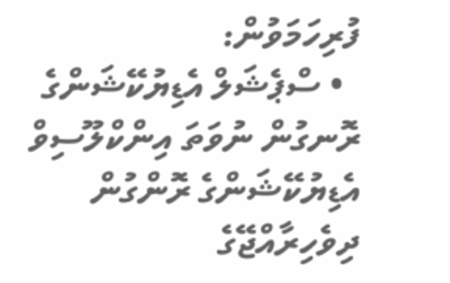ފުރިހަމަވުން:
  • ސްޕެޝަލް އެޑިޔުކޭޝަންގެ ރޮނގުން ނުވަތަ އިންކްލޫސިވް އެޑިޔުކޭޝަންގެ ރޮންގުން ދިވެހިރާއްޖޭގެ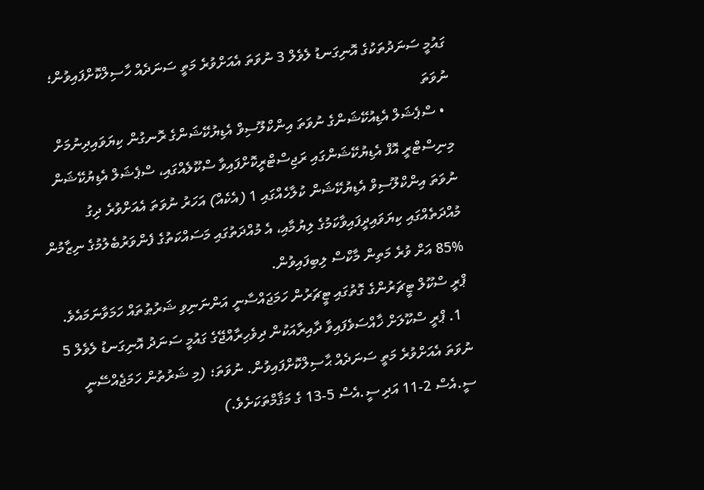ގައުމީ ސަނަދުތަކުގެ އޮނިގަނޑު ލެވެލް 3 ނުވަތަ އެއަށްވުރެ މަތީ ސަނަދެއް ހާސިލްކޮށްފައިވުން؛ ނުވަތަ
  • ސްޕެޝަލް އެޑިއުކޭޝަންގެ ނުވަތަ އިންކްލޫސިވް އެޑިޔުކޭޝަންގެ ރޮނގުން ކިޔަވައިދިނުމަށް މިނިސްޓްރީ އޮފް އެޑިޔުކޭޝަންގައި ރަޖިސްޓްރީކޮށްފައިވާ ސްކޫލެއްގައި، ސްޕެޝަލް އެޑިޔުކޭޝަން ނުވަތަ އިންކްލޫސިވް އެޑިޔުކޭޝަން ކުލާހެއްގައި 1 (އެކެއް) އަހަރު ނުވަތަ އެއަށްވުރެ ދިގު މުއްދަތެއްގައި ކިޔަވައިދީފައިވާކަމުގެ ލިޔުމާއި، އެ މުއްދަތުގައި މަސައްކަތުގެ ފެންވަރުބެލުމުގެ ނިޒާމުން %85 އަށް ވުރެ މަތިން މާކްސް ލިބިފައިވުން.
ޕްރީ ސްކޫލް ޓީޗަރުންގެ ގޮތުގައި ޓީޗަރުން ހަމަޖައްސާނީ އަންނަނިވި ޝަރުޠުތައް ހަމަވާނަމައެވެ.
  1. ޕްރީ ސްކޫލަށް ޚާއްސަވެފައިވާ ދާއިރާއަކުން ދިވެހިރާއްޖޭގެ ގައުމީ ސަނަދު އޮނިގަނޑު ލެވެލް 5 ނުވަތަ އެއަށްވުރެ މަތީ ސަނަދެއް ޙާސިލްކޮށްފައިވުން. ނުވަތަ؛ (މި ޝަރުތުން ހަމަޖެއްސޭނީ ސީ.އެސް 2-11 އަދި ސީ.އެސް 5-13 ގެ މަޤާމްތަކަށެވެ.)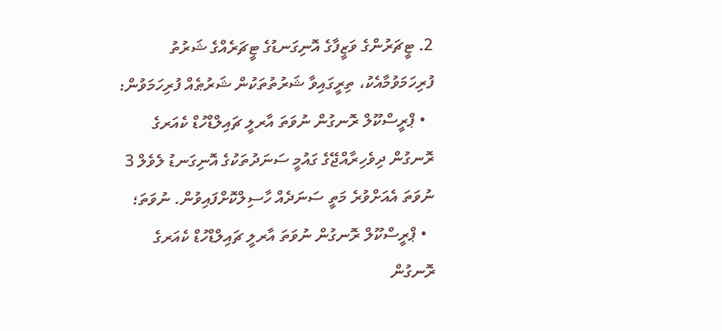2. ޓީޗަރުންގެ ވަޒީފާގެ އޮނިގަނޑުގެ ޓީޗަރެއްގެ ޝަރުތު ފުރިހަމަވުމާއެކު، ތިރީގައިވާ ޝަރުތުތަކުން ޝަރުޠެއް ފުރިހަމަވުން:
  • ޕްރީސްކޫލް ރޮނގުން ނުވަތަ އާރލީ ޗައިލްޑްހުޑް ކެއަރގެ ރޮނގުން ދިވެހިރާއްޖޭގެ ގައުމީ ސަނަދުތަކުގެ އޮނިގަނޑު ލެވެލް 3 ނުވަތަ އެއަށްވުރެ މަތީ ސަނަދެއް ހާސިލްކޮށްފައިވުން. ނުވަތަ؛
  • ޕްރީސްކޫލް ރޮނގުން ނުވަތަ އާރލީ ޗައިލްޑްހުޑް ކެއަރގެ ރޮނގުން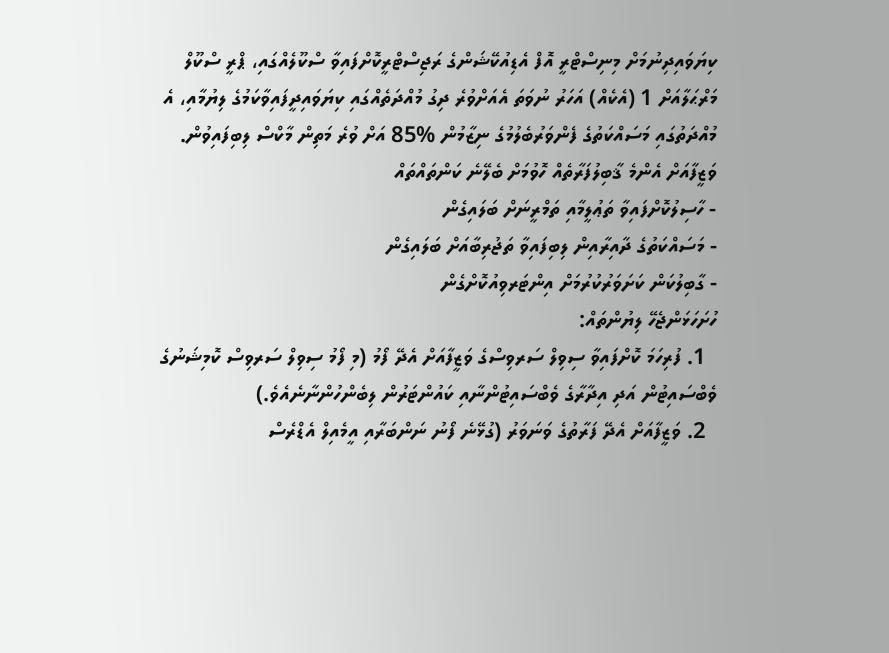ކިޔަވައިދިނުމަށް މިނިސްޓްރީ އޮފް އެޑިއުކޭޝަންގެ ރަޖިސްޓްރީކޮށްފައިވާ ސްކޫލެއްގައި، ޕްރީ ސްކޫލް މަރްޙަލާއަށް 1 (އެކެއް) އަހަރު ނުވަތަ އެއަށްވުރެ ދިގު މުއްދަތެއްގައި ކިޔަވައިދީފައިވާކަމުގެ ލިޔުމާއި، އެ މުއްދަތުގައި މަސައްކަތުގެ ފެންވަރުބެލުމުގެ ނިޒާމުން %85 އަށް ވުރެ މަތިން މާކްސް ލިބިފައިވުން.
ވަޒީފާއަށް އެންމެ ޤާބިލުފަރާތެއް ހޮވުމަށް ބެލޭނެ ކަންތައްތައް
- ހާސިލުކޮށްފައިވާ ތަޢުލީމާއި ތަމްރީނަށް ބަލައިގެން
- މަސައްކަތުގެ ދާއިރާއިން ލިބިފައިވާ ތަޖުރިބާއަށް ބަލައިގެން
- ގާބިލުކަން ކަށަވަރުކުރުމަށް އިންޓަރވިއުކޮށްގެން
ހުށަހަޅަންޖެހޭ ލިޔުންތައް:
  1. ފުރިހަމަ ކޮށްފައިވާ ސިވިލް ސަރވިސްގެ ވަޒީފާއަށް އެދޭ ފޯމު (މި ފޯމު ސިވިލް ސަރވިސް ކޮމިޝަނުގެ ވެބްސައިޓުން އަދި އިދާރާގެ ވެބްސައިޓުންނާއި ކައުންޓަރުން ލިބެންހުންނާނެއެވެ.)
  2. ވަޒީފާއަށް އެދޭ ފަރާތުގެ ވަނަވަރު (ގުޅޭނެ ފޯނު ނަންބަރާއި އީމެއިލް އެޑްރެސް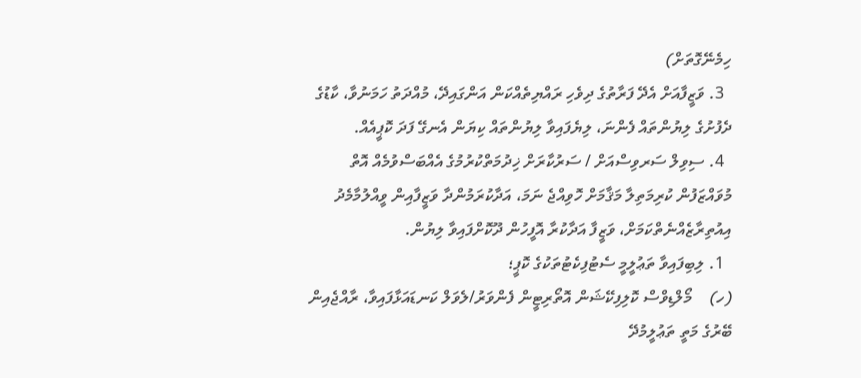ހިމެނޭގޮތަށް)
  3. ވަޒީފާއަށް އެދޭ ފަރާތުގެ ދިވެހި ރައްޔިތެއްކަން އަންގައިދޭ، މުއްދަތު ހަމަނުވާ، ކާޑުގެ ދެފުށުގެ ލިޔުންތައް ފެންނަ، ލިޔެފައިވާ ލިޔުންތައް ކިޔަން އެނގޭ ފަދަ ކޮޕީއެއް.
  4. ސިވިލް ސަރވިސްއަށް / ސަރުކާރަށް ޚިދުމަތްކުރުމުގެ އެއްބަސްވުމެއް އޮތް މުވައްޒަފުން ކުރިމަތިލާ މަޤާމަށް ހޮވިއްޖެ ނަމަ، އަދާކުރަމުންދާ ވަޒީފާއިން ވީއްލުމާމެދު އިއުތިރާޒެއްނެތްކަމަށް، ވަޒީފާ އަދާކުރާ އޮފީހުން ދޫކޮށްފައިވާ ލިޔުން.
  1. ލިބިފައިވާ ތަޢުލީމީ ސެޓުފިކެޓުތަކުގެ ކޮޕީ؛
(ހ)    މޯލްޑިވްސް ކޮލިފިކޭޝަން އޮތޯރިޓީން ފެންވަރު/ލެވަލް ކަނޑައަޅާފައިވާ، ރާއްޖެއިން ބޭރުގެ މަތީ ތަޢުލީމުދޭ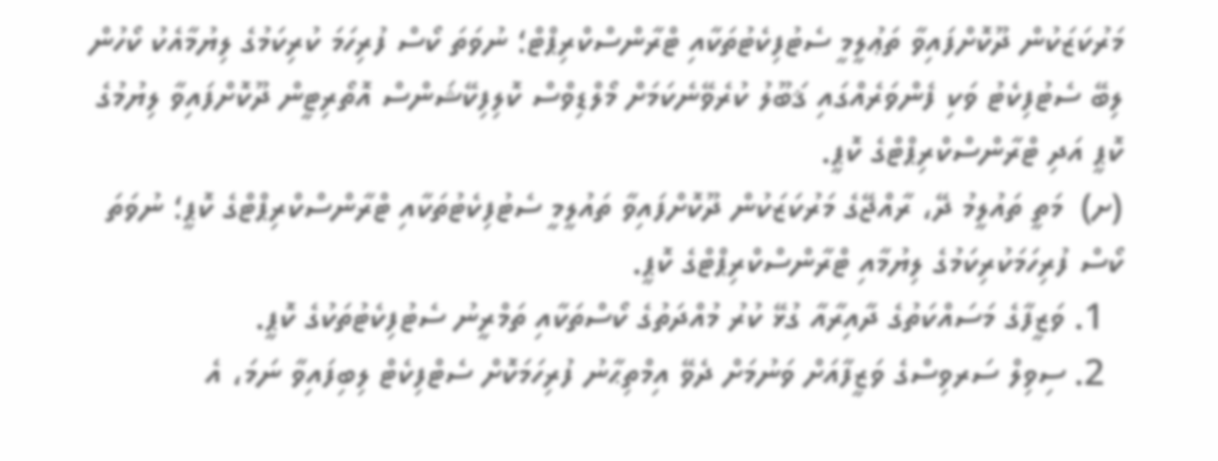މަރުކަޒަކުން ދޫކޮށްފައިވާ ތަޢުލީމީ ސެޓުފިކެޓުތަކާއި ޓްރާންސްކްރިޕްޓް؛ ނުވަތަ ކޯސް ފުރިހަމަ ކުރިކަމުގެ ލިޔުމާއެކު ކޯހުން ލިބޭ ސެޓުފިކެޓު ވަކި ފެންވަރެއްގައި ޤަބޫލު ކުރެވޭނެކަމަށް މޯލްޑިވްސް ކޮލިފިކޭޝަންސް އޮތޯރިޓީން ދޫކޮށްފައިވާ ލިޔުމުގެ ކޮޕީ އަދި ޓްރާންސްކްރިޕްޓްގެ ކޮޕީ.
(ށ)  މަތީ ތައުލީމު ދޭ، ރާއްޖޭގެ މަރުކަޒަކުން ދޫކޮށްފައިވާ ތައުލީމީ ސެޓުފިކެޓުތަކާއި ޓްރާންސްކްރިޕްޓްގެ ކޮޕީ؛ ނުވަތަ ކޯސް ފުރިހަމަކުރިކަމުގެ ލިޔުމާއި ޓްރާންސްކްރިޕްޓްގެ ކޮޕީ.
  1. ވަޒީފާގެ މަސައްކަތުގެ ދާއިރާއާ ގުޅޭ ކުރު މުއްދަތުގެ ކޯސްތަކާއި ތަމްރީނު ސެޓުފިކެޓުތަކުގެ ކޮޕީ.
  2. ސިވިލް ސަރވިސްގެ ވަޒީފާއަށް ވަނުމަށް ދެވޭ އިމްތިޙާނު ފުރިހަމަކޮށް ސެޓްފިކެޓް ލިބިފައިވާ ނަމަ، އެ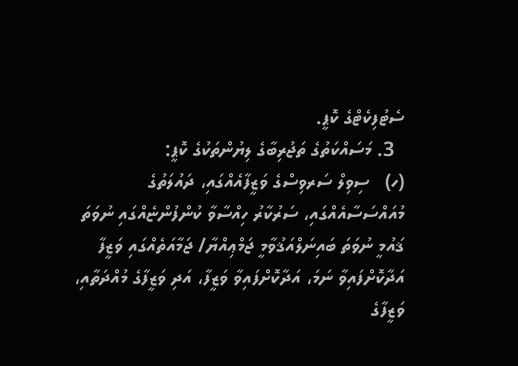ސެޓުފިކެޓްގެ ކޮޕީ.
  3. މަސައްކަތުގެ ތަޖުރިބާގެ ލިޔުންތަކުގެ ކޮޕީ:
(ހ)   ސިވިލް ސަރވިސްގެ ވަޒީފާއެއްގައި، ދައުލަތުގެ މުއައްސަސާއެއްގައި، ސަރުކާރު ހިއްސާވާ ކުންފުންޏެއްގައި ނުވަތަ ޤައުމީ ނުވަތަ ބައިނަލްއަޤުވާމީ ޖަމްޢިއްޔާ/ ޖަމާއަތެއްގައި ވަޒީފާ އަދާކޮށްފައިވާ ނަމަ، އަދާކޮށްފައިވާ ވަޒީފާ، އަދި ވަޒީފާގެ މުއްދަތާއި، ވަޒީފާގެ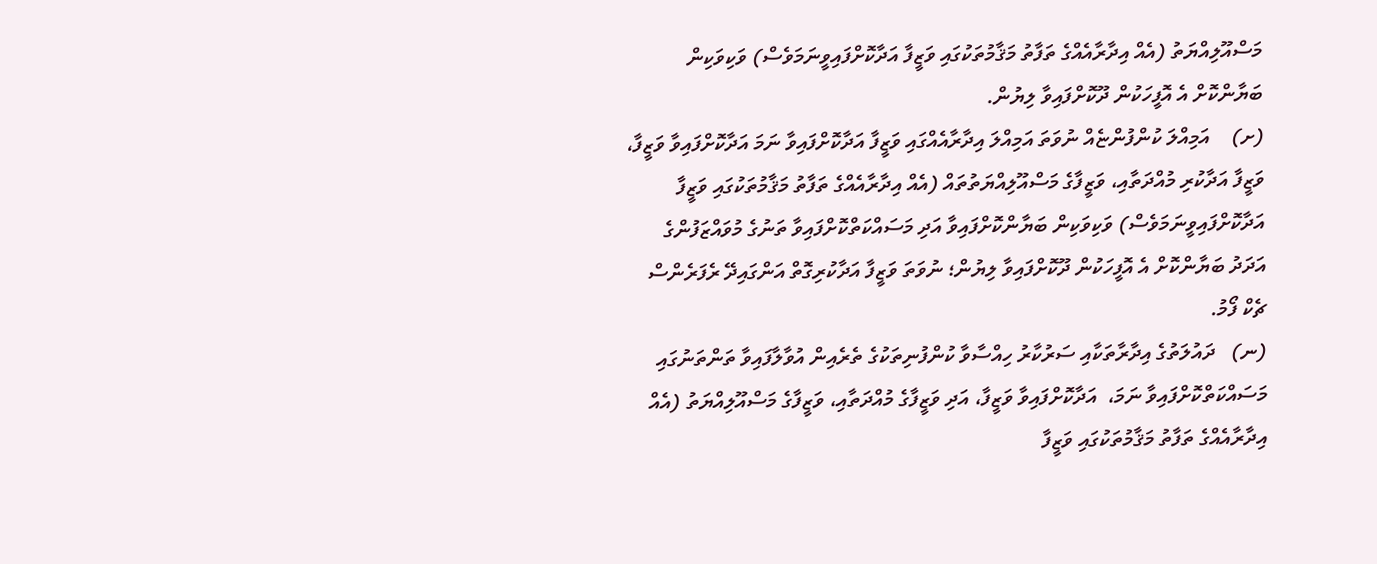މަސްއޫލިއްޔަތު (އެއް އިދާރާއެއްގެ ތަފާތު މަޤާމުތަކުގައި ވަޒީފާ އަދާކޮށްފައިވީނަމަވެސް) ވަކިވަކިން ބަޔާންކޮށް އެ އޮފީހަކުން ދޫކޮށްފައިވާ ލިޔުން.
(ށ)    އަމިއްލަ ކުންފުންޏެއް ނުވަތަ އަމިއްލަ އިދާރާއެއްގައި ވަޒީފާ އަދާކޮށްފައިވާ ނަމަ އަދާކޮށްފައިވާ ވަޒީފާ، ވަޒީފާ އަދާކުރި މުއްދަތާއި، ވަޒީފާގެ މަސްއޫލިއްޔަތުތައް (އެއް އިދާރާއެއްގެ ތަފާތު މަޤާމުތަކުގައި ވަޒީފާ އަދާކޮށްފައިވީނަމަވެސް) ވަކިވަކިން ބަޔާންކޮށްފައިވާ އަދި މަސައްކަތްކޮށްފައިވާ ތަނުގެ މުވައްޒަފުންގެ އަދަދު ބަޔާންކޮށް އެ އޮފީހަކުން ދޫކޮށްފައިވާ ލިޔުން؛ ނުވަތަ ވަޒީފާ އަދާކުރިގޮތް އަންގައިދޭ ރެފަރެންސް ޗެކް ފޯމު.
(ނ)   ދައުލަތުގެ އިދާރާތަކާއި ސަރުކާރު ހިއްސާވާ ކުންފުނިތަކުގެ ތެރެއިން އުވާލާފައިވާ ތަންތަނުގައި މަސައްކަތްކޮށްފައިވާ ނަމަ،  އަދާކޮށްފައިވާ ވަޒީފާ، އަދި ވަޒީފާގެ މުއްދަތާއި، ވަޒީފާގެ މަސްއޫލިއްޔަތު (އެއް އިދާރާއެއްގެ ތަފާތު މަޤާމުތަކުގައި ވަޒީފާ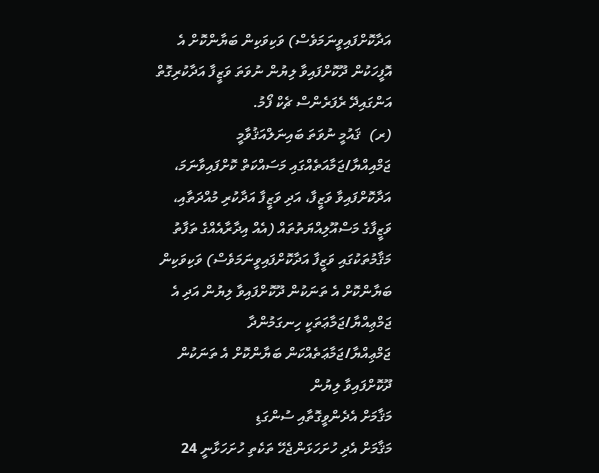އަދާކޮށްފައިވީނަމަވެސް) ވަކިވަކިން ބަޔާންކޮށް އެ އޮފީހަކުން ދޫކޮށްފައިވާ ލިޔުން ނުވަތަ ވަޒީފާ އަދާކުރިގޮތް އަންގައިދޭ ރެފަރެންސް ޗެކް ފޯމު.
(ރ)  ޤައުމީ ނުވަތަ ބައިނަލްއަޤުވާމީ ޖަމްއިއްޔާ/ޖަމާއަތެއްގައި މަސައްކަތް ކޮށްފައިވާނަމަ، އަދާކޮށްފައިވާ ވަޒީފާ، އަދި ވަޒީފާ އަދާކުރި މުއްދަތާއި، ވަޒީފާގެ މަސްއޫލިއްޔަތުތައް (އެއް އިދާރާއެއްގެ ތަފާތު މަޤާމުތަކުގައި ވަޒީފާ އަދާކޮށްފައިވީނަމަވެސް) ވަކިވަކިން ބަޔާންކޮށް އެ ތަނަކުން ދޫކޮށްފައިވާ ލިޔުން އަދި އެ ޖަމްޢިއްޔާ/ޖަމާޢަތަކީ ހިނގަމުންދާ ޖަމްޢިއްޔާ/ޖަމާޢަތެއްކަން ބަޔާންކޮށް އެ ތަނަކުން ދޫކޮށްފައިވާ ލިޔުން
މަޤާމަށް އެދެންވީގޮތާއި ސުންގަޑި
މަޤާމަށް އެދި ހުށަހަޅަންޖެހޭ ތަކެތި ހުށަހަޅާނީ 24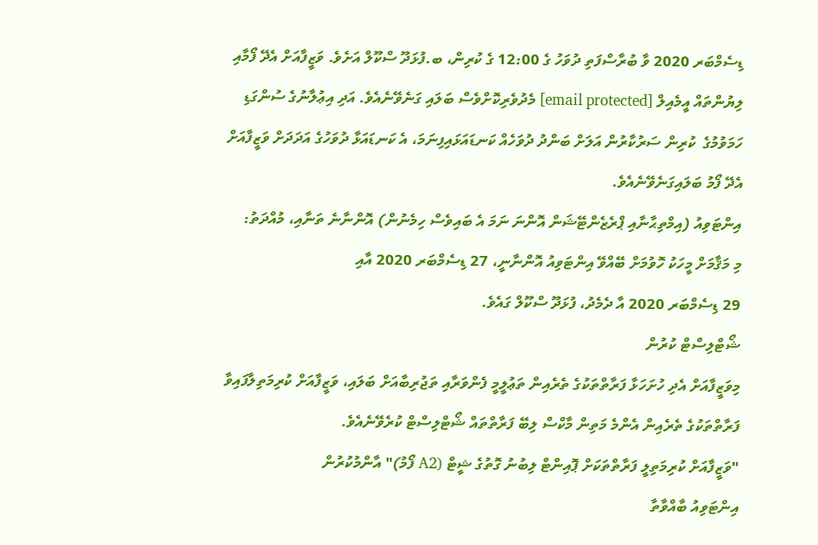ޑިސެމްބަރ 2020 ވާ ބުރާސްފަތި ދުވަހު ގެ 12:00 ގެ ކުރިން، ބ.ފުޅަދޫ ސްކޫލް އަށެވެ. ވަޒީފާއަށް އެދޭ ފޯމާއި ލިޔުންތައް އީމެއިލް [email protected] މެދުވެރިކޮށްވެސް ބަލައި ގަނެވޭނެއެވެ. އަދި އިޢުލާނުގެ ސުންގަޑި ހަމަވުމުގެ  ކުރިން ސަރުކާރުން އަލަށް ބަންދު ދުވަހެއް ކަނޑައަޅައިފިނަމަ، އެ ކަނޑައަޅާ ދުވަހުގެ އަދަދަށް ވަޒީފާއަށް އެދޭ ފޯމު ބަލައިގަނެވޭނެއެވެ.
އިންޓަވިއު (އިމްތިޙާނާއި ޕްރެޒެންޓޭޝަން އޮންނަ ނަމަ އެ ބައިވެސް ހިމެނުން) އޮންނާނެ ތަނާއި، މުއްދަތު:
މި މަޤާމަށް މީހަކު ހޮވުމަށް ބޭއްވޭ އިންޓަވިއު އޮންނާނީ، 27 ޑިސެމްބަރ 2020 އާއި
29 ޑިސެމްބަރ 2020 އާ ދެމެދު، ފުޅަދޫ ސްކޫލް ގައެވެ.
ޝޯޓްލިސްޓް ކުރުން
މިވަޒީފާއަށް އެދި ހުށަހަޅާ ފަރާތްތަކުގެ ތެރެއިން ތަޢުލީމީ ފެންވަރާއި ތަޖުރިބާއަށް ބަލައި، ވަޒީފާއަށް ކުރިމަތިލާފައިވާ ފަރާތްތަކުގެ ތެރެއިން އެންމެ މަތިން މާކްސް ލިބޭ ފަރާތްތައް ޝޯޓްލިސްޓް ކުރެވޭނެއެވެ.
"ވަޒީފާއަށް ކުރިމަތިލީ ފަރާތްތަކަށް ޕޮއިންޓް ލިބުނު ގޮތުގެ ޝީޓް (A2 ފޯމު)" އާންމުކުރުން
އިންޓަވިއު ބާއްވާތާ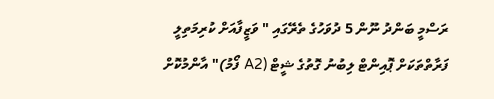ރަސްމީ ބަންދު ނޫން 5 ދުވަހުގެ ތެރޭގައި " ވަޒީފާއަށް ކުރިމަތިލީ ފަރާތްތަކަށް ޕޮއިންޓް ލިބުނު ގޮތުގެ ޝީޓް (A2 ފޯމު)" އާންމުކޮށް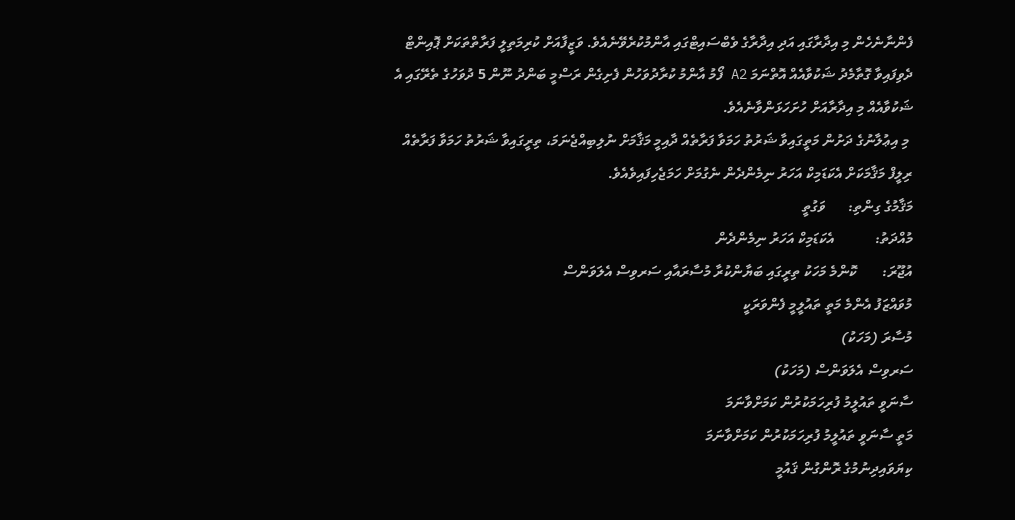ފެންނާނެހެން މި އިދާރާގައި އަދި އިދާރާގެ ވެބްސައިޓްގައި އާންމުކުރެވޭނެއެވެ. ވަޒީފާއަށް ކުރިމަތިލީ ފަރާތްތަކަށް ޕޮއިންޓް ދެވިފައިވާ ގޮތާމެދު ޝަކުވާއެއް އޮތްނަމަ A2 ފޯމު އާންމު ކުރާދުވަހުން ފެށިގެން ރަސްމީ ބަންދު ނޫން 5 ދުވަހުގެ ތެރޭގައި އެ ޝަކުވާއެއް މި އިދާރާއަށް ހުށަހަޅަންވާނެއެވެ.
 މި އިޢުލާނުގެ ދަށުން މަތީގައިވާ ޝަރުތު ހަމަވާ ފަރާތެއް ދާއިމީ މަޤާމަށް ނުލިބިއްޖެނަމަ، ތިރީގައިވާ ޝަރުތު ހަމަވާ ފަރާތެއް ރިލީފް މަޤާމަކަށް އެކަޑަމިކް އަހަރު ނިމެންދެން ނެގުމަށް ހަމަޖެހިފައިވެއެވެ.
މަޤާމުގެ ގިންތި:      ވަގުތީ
މުއްދަތު:           އެކަޑަމިކް އަހަރު ނިމެންދެން
އުޖޫރަ:       ކޮންމެ މަހަކު ތިރީގައި ބަޔާންކުރާ މުސާރައާއި ސަރވިސް އެލަވަންސް
މުވައްޒަފު އެންމެ މަތީ ތައުލީމީ ފެންވަރަކީ
މުސާރަ (މަހަކު)
ސަރވިސް އެލަވަންސް (މަހަކު)
ސާނަވީ ތައުލީމު ފުރިހަމަކުރުން ކަމަށްވާނަމަ
މަތީ ސާނަވީ ތައުލީމު ފުރިހަމަކުރުން ކަމަށްވާނަމަ
ކިޔަވައިދިނުމުގެ ރޮންގުން ޤައުމީ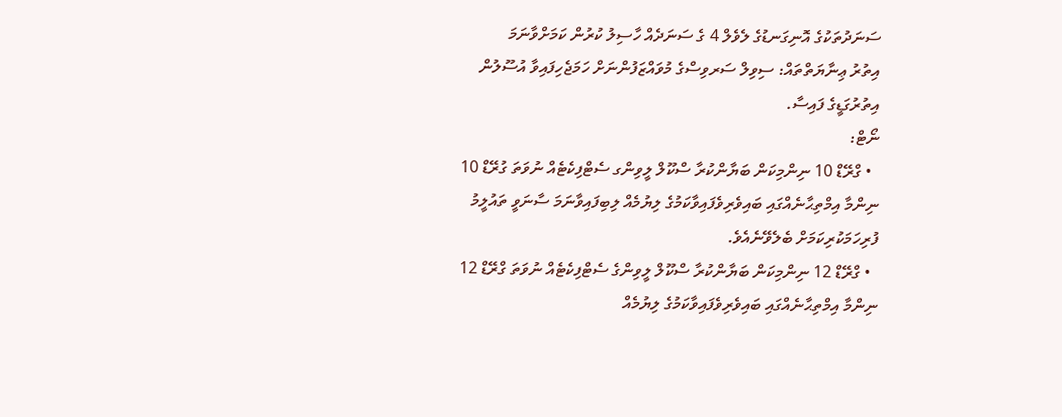ސަނަދުތަކުގެ އޮނިގަނޑުގެ ލެވެލް 4 ގެ ސަނަދެއް ހާސިލު ކުރުން ކަމަށްވާނަމަ
އިތުރު ޢިނާޔަތްތައް: ސިވިލް ސަރވިސްގެ މުވައްޒަފުންނަށް ހަމަޖެހިފައިވާ އުސޫލުން އިތުރުގަޑީގެ ފައިސާ.
ނޯޓް:
  • ގްރޭޑް 10 ނިންމިކަން ބަޔާންކުރާ ސްކޫލް ލީވިންގ ސެޓްފިކެޓެއް ނުވަތަ ގުރޭޑް 10 ނިންމާ އިމްތިޙާނެއްގައި ބައިވެރިވެފައިވާކަމުގެ ލިޔުމެއް ލިބިފައިވާނަމަ ސާނަވީ ތައުލީމު ފުރިހަމަކުރިކަމަށް ބެލެވޭނެއެވެ.
  • ގްރޭޑް 12 ނިންމިކަން ބަޔާންކުރާ ސްކޫލް ލީވިންގެ ސެޓްފިކެޓެއް ނުވަތަ ގްރޭޑް 12 ނިންމާ އިމްތިޙާނެއްގައި ބައިވެރިވެފައިވާކަމުގެ ލިޔުމެއް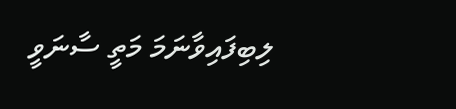ލިބިފައިވާނަމަ މަތީ ސާނަވީ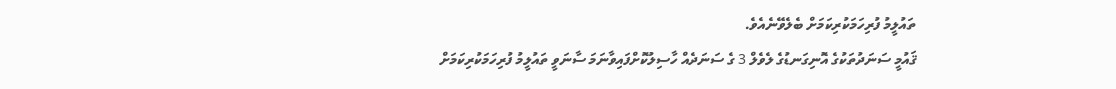ތައުލީމު ފުރިހަމަކުރިކަމަށް ބެލެވޭނެއެވެ.
ޤައުމީ ސަނަދުތަކުގެ އޮނިގަނޑުގެ ލެވެލް 3 ގެ ސަނަދެއް ހާސިލުކޮށްފައިވާނަމަ ސާނަވީ ތައުލީމު ފުރިހަމަކުރިކަމަށް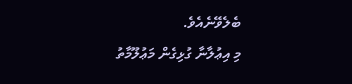ބެލެވޭނެއެވެ.
މި އިޢުލާނާ ގުޅިގެން މަޢުލޫމާތު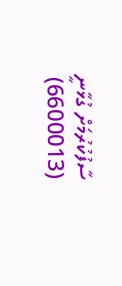ސާފުކުރުމަށް ގުޅާނީ (6600013)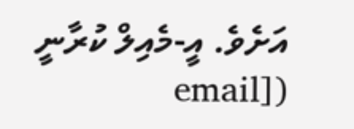އަށެވެ. އީ-މެއިލް ކުރާނީ ([email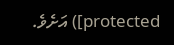protected]) އަށެވެ.